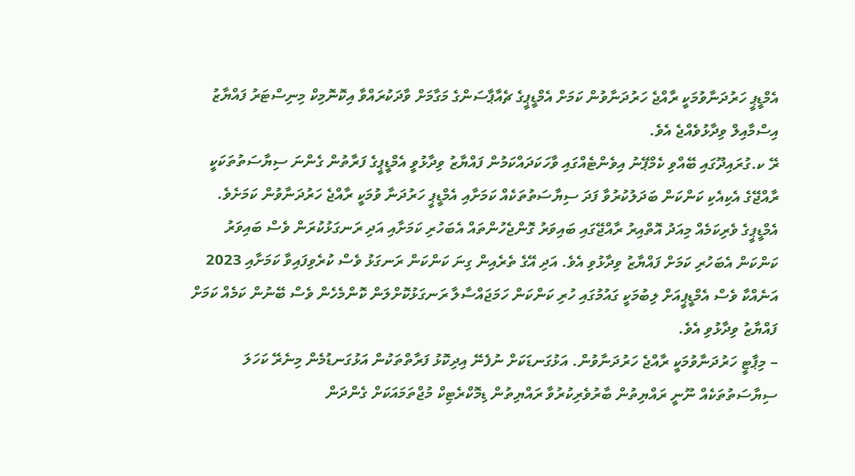އެމްޑީޕީ ހަރުދަނާވުމަކީ ރާއްޖެ ހަރުދަނާވުން ކަމަށް އެމްޑީޕީގެ ޗެއާޕާސަންގެ މަގާމަށް ވާދަކުރައްވާ އިކޮނޮމިކް މިނިސްޓަރު ފައްޔާޒު އިސްމާއިލް ވިދާޅުވެއްޖެ އެވެ.
ރޭ ކ.ގުރައިދޫގައި ބޭއްވި ކެމްޕޭނު އިވެންޓެއްގައި ވާހަކަދައްކަމުން ފައްޔާޒު ވިދާޅުވީ އެމްޑީޕީގެ ފަރާތުން ގެންނަ ސިޔާސަތުތަކަކީ ރާއްޖޭގެ އެކިއެކި ކަންކަން ބަދަލުކުރުވާ ފަދަ ސިޔާސަތުތަކެއް ކަމަށާއި އެމްޑީޕީ ހަރުދަނާ ވުމަކީ ރާއްޖެ ހަރުދަނާވުން ކަމަށެވެ.
އެމްޑީޕީގެ ވެރިކަމެއް މިއަދު އޮތްއިރު ރާއްޖޭގައި ބައިވަރު ގޮންޖެހުންތައް އެބަހުރި ކަމަށާއި އަދި ރަނގަޅުކުރަން ވެސް ބައިވަރު ކަންކަން އެބަހުރި ކަމަށް ފައްޔާޒު ވިދާޅުވި އެވެ. އަދި އޭގެ ތެރެއިން ގިނަ ކަންކަން ރަނގަޅު ވެސް ކުރެވިފައިވާ ކަމަށާއި 2023 އަނެއްކާ ވެސް އެމްޑީޕީއަށް ލިބުމަކީ ގައުމުގައި ހުރި ކަންކަން ހަމަޖައްސާލާ ރަނގަޅުކޮށްލަން ކޮންމެހެން ވެސް ބޭނުން ކަމެއް ކަމަށް ފައްޔާޒު ވިދާޅުވި އެވެ.
– މިޕާޓީ ހަރުދަނާވުމަކީ ރާއްޖެ ހަރުދަނާވުން. އަޅުގަނޑަކަށް ނުފެނޭ އިދިކޮޅު ފަރާތްތަކުން އަޅުގަނޑުމެން މިނެރޭ ކަހަލަ ސިޔާސަތުތަކެއް ނޫނީ ރައްޔިތުން ބާރުވެރިކުރުވާ ރައްޔިތުން ޑިމޮކްރެޓިކް މުޖްތަމައަކަށް ގެންދަން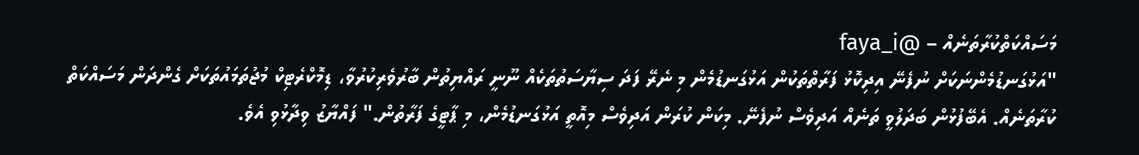މަސައްކަތްކުރާތަނެއް – @faya_i
"އަޅުގަނޑުމެންނަކަށް ނުފެނޭ އިދިކޮޅު ފަރާތްތަކުން އަޅުގަނޑުމެން މި ނެރޭ ފަދަ ސިޔާސަތުތަކެއް ނޫނީ ރައްޔިތުން ބާރުވެރިކުރުވާ، ޑިމޮކްރެޓިކް މުޖުތަމައުތަކަށް ގެންދަން މަސައްކަތް ކުރާތަނެއް. އެބޭފުޅުން ބަދަލުވީ ތަނެއް އަދިވެސް ނުފެނޭ. މިކަން ކުރަން އަދިވެސް މިއޮތީ އަޅުގަނޑުމެން، މި ޕާޓީގެ ފަރާތުން." ފައްޔާޒު ވިދާޅުވި އެވެ.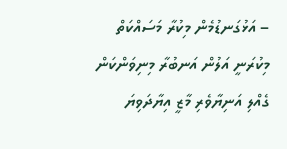– އަޅުގަނޑުމެން މިކުރާ މަސައްކަތް މިކުރަނީ އަލުން އަނބުރާ މިނިވަންކަން ގެއްލި އަނިޔާވެރި މާޒީ އިޔާދަވިޔަ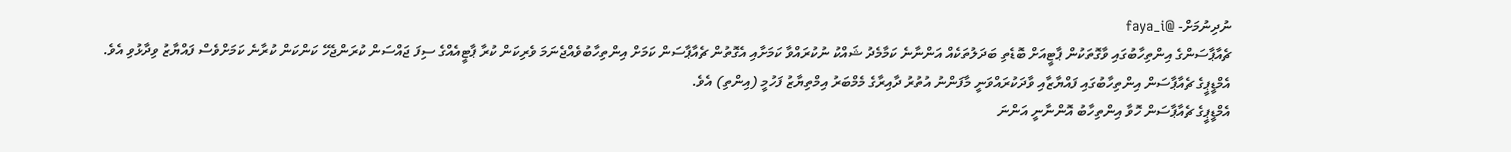ނުދިނުމަށް- @faya_i
ޗެއާޕާސަންގެ އިންތިހާބުގައި ވާގޮތަކުން ޕާޓީއަށް ބޮޑެތި ބަދަލުތަކެއް އަންނާނެ ކަމާމެދު ޝައްކު ނުކުރައްވާ ކަމަށާއި އެގޮތުން ޗެއާޕާސަން ކަމަށް އިންތިހާބުވެއްޖެނަމަ ވެރިކަން ކުރާ ޕާޓީއެއްގެ ސިފަ ޖައްސަން ކުރަންޖެހޭ ކަންކަން ކުރާނެ ކަމަށްވެސް ފައްޔާޒު ވިދާޅުވި އެވެ.
އެމްޑީޕީގެ ޗެއާޕާސަން އިންތިހާބުގައި ފައްޔާޒާއި ވާދަކުރައްވަނީ މާފަންނު އުތުރު ދާއިރާގެ މެމްބަރު އިމްތިޔާޒު ފަހުމީ (އިންތި) އެވެ.
އެމްޑީޕީގެ ޗެއާޕާސަން ހޮވާ އިންތިހާބު އޮންނާނީ އަންނަ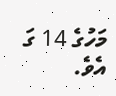މަހުގެ 14 ގަ އެވެ.